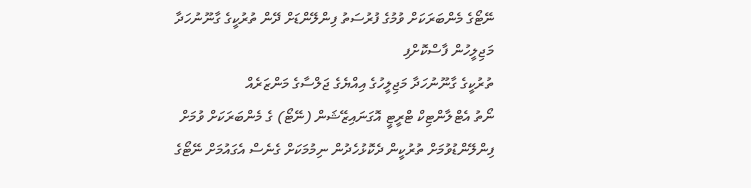ނޭޓޯގެ މެންބަރަކަށް ވުމުގެ ފުރުސަތު ފިންލޭންޑަށް ދޭން ތުރުކީގެ ގާނޫނުހަދާ މަޖިލީހުން ފާސްކޮށްފި
ތުރުކީގެ ގާނޫނުހަދާ މަޖިލީހުގެ އިއްޔެގެ ޖަލްސާގެ މަންޒަރެއް
ނޯތު އެޓްލާންޓިކް ޓްރީޓީ އޮގަނައިޒޭޝަން (ނޭޓޯ) ގެ މެންބަރަކަށް ވުމަށް ފިންލޭންޑުވުމަށް ތުރުކީން ދެކޮޅުހެދުން ނިމުމަކަށް ގެނެސް އެގައުމަށް ނޭޓޯގެ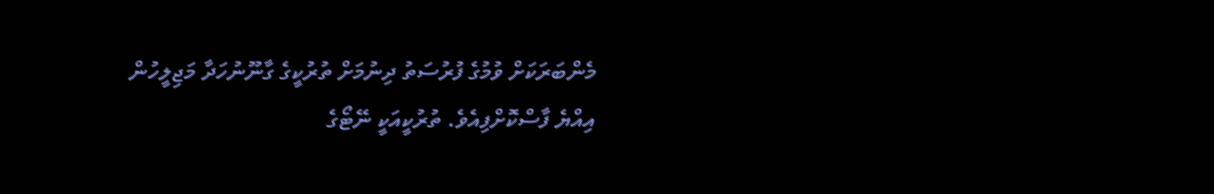މެންބަރަކަށް ވުމުގެ ފުރުސަތު ދިނުމަށް ތުރުކީގެ ގާނޫނުހަދާ މަޖިލީހުން އިއްޔެ ފާސްކޮށްފިއެވެ. ތުރުކީއަކީ ނޭޓޯގެ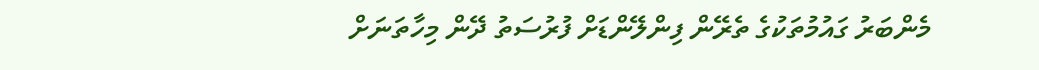މެންބަރު ގައުމުތަކުގެ ތެރޭން ފިންލޭންޑަށް ފުރުސަތު ދޭން މިހާތަނަށް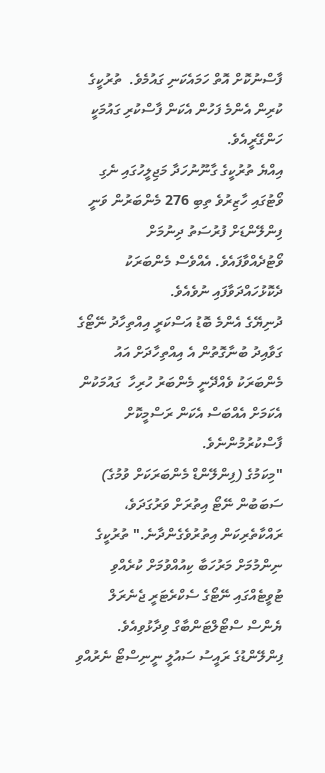ފާސްނުކޮށް އޮތް ހަމައެކަނި ގައުމެވެ.  ތުރުކީގެ ކުރިން އެންމެ ފަހުން އެކަން ފާސްކުރި ގައުމަކީ ހަންގޭރީއެވެ.
އިއްޔެ ތުރުކީގެ ގާނޫނުހަދާ މަޖިލީހުގައި ނެގި ވޯޓުގައި ހާޒިރުވެ ތިބި 276 މެންބަރުން ވަނީ ފިންލޭންޑަށް ފުރުސަތު ދިނުމަށް  ވޯޓުދެއްވާފައެވެ. އެއްވެސް މެންބަރަކު ދެކޮޅުހައްދަވާފައި ނުވެއެވެ.
ދުނިޔޭގެ އެންމެ ބޮޑު އަސްކަރީ އިއްތިހާދު ނޭޓޯގެ ގަވާއިދު ބުނާގޮތުން އެ އިއްތިހާދަށް އައު މެންބަރަކު ވެއްދޭނީ މެންބަރު ހުރިހާ  ގައުމަކުން އެކަމަށް އެއްބަސް އެކަން ރަސްމީކޮށް ފާސްކުރުމުންނެވެ.
"މިކަމުގެ (ފިންލޭންޑް މެންބަރަކަށް ވުމުގެ) ސަބަބުން ނޭޓޯ އިތުރަށް ވަރުގަދަވެ، ރައްކާތެރިކަން އިތުރުވެގެންދާނެ." ތުރުކީގެ ނިންމުމަށް މަރުހަބާ ކިއުއްވުމަށް ކުރެއްވި ޓުވީޓެއްގައި ނޭޓޯގެ ސެކްރެޓަރީ ޖެނެރަލް ޔެންސް ސްޓޯލްޓަންބާގް ވިދާޅުވިއެވެ.
ފިންލޭންޑުގެ ރައީސު ސައުލީ ނީނިސްޓޯ ނެރުއްވި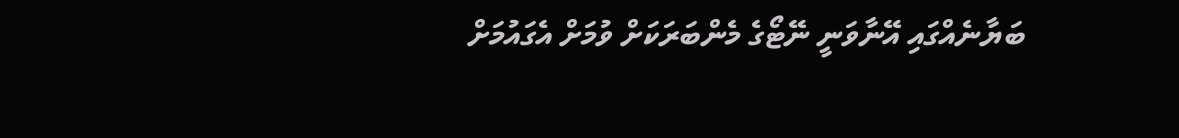ބަޔާނެއްގައި އޭނާވަނީ ނޭޓޯގެ މެންބަރަކަށް ވުމަށް އެގައުމަށް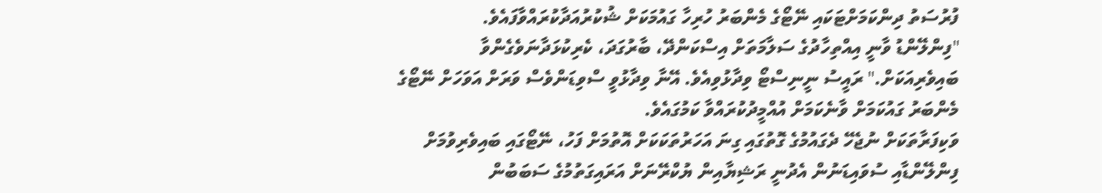ފުރުސަތު ދިންކަމަށްޓަކައި ނޭޓޯގެ މެންބަރު ހުރިހާ ގައުމަކަށް ޝުކުރުއަދާކުރައްވާފައެވެ.
"ފިންލޭންޑު ވާނީ އިއްތިހާދުގެ ސަލާމަތަށް އިސްކަންދޭ، ބާރުގަދަ، ކެރިކުޅަދާނަވެގެންވާ ބައިވެރިއަކަށް." ރައީސު ނީނިސްޓޯ ވިދާޅުވިއެވެ. އޭނާ ވިދާޅުވީ ސްވިޑަންވެސް ވަރަށް އަވަހަށް ނޭޓޯގެ މެންބަރު ގައުކަމަށް ވާނެކަމަށް އުއްމީދުކުރައްވާ ކަމުގައެވެ.
ވަކިފަރާތަކަށް ނުޖެހޭ ދެގައުމުގެ ގޮތުގައި ގިނަ އަހަރުތަކަކަށް އޮތުމަށް ފަހު، ނޭޓޯގައި ބައިވެރިވުމަށް ފިންލޭންޑާއި ސުވައިޑަނުން އެދުނީ ރަޝިޔާއިން ޔުކްރޭނަށް އަރައިގަތުމުގެ ސަބަބުން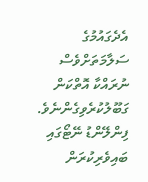އެދެގައުމުގެ ސަލާމަތަށްވެސް ނުރައްކާ އޮތްކަން ގަބޫލުކުރެވިގެންނެވެ.
ފިންލޭންޑު ނޭޓޯގައި ބައިވެރިކުރަން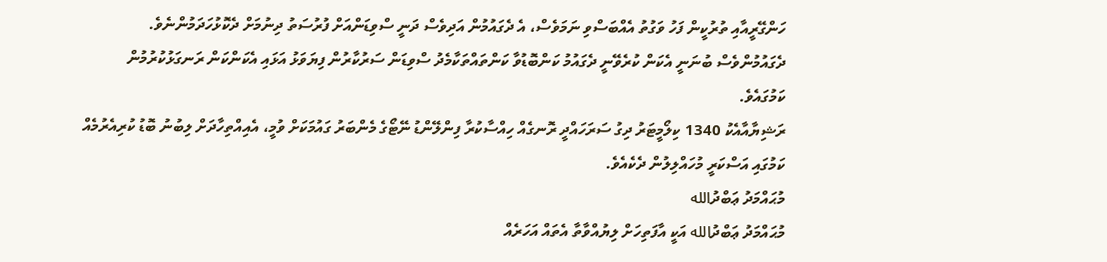ހަންގޭރީއާއި ތުރުކީން ފަހު ވަގުތު އެއްބަސްވި ނަމަވެސް، އެ ދެގައުމުން އަދިވެސް ދަނީ ސްވިޑަންއަށް ފުރުސަތު ދިނުމަށް ދެކޮޅުހަދަމުންނެވެ. ދެގައުމުންވެސް ބުނަނީ އެކަން ކުރެވޭނީ ދެގައުމު ކަންބޮޑުވާ ކަންތައްތަކާމެދު ސްވިޑަން ސަރުކާރުން ފިޔަވަޅު އަޅައި އެކަންކަން ރަނގަޅުކުރުމުން ކަމުގައެވެ.
ރަޝިޔާއާއެކު 1340 ކިލޯމީޓަރު ދިގު ސަރަހައްދީ ރޮނގެއް ހިއްސާކުރާ ފިންލޭންޑު ނޭޓޯގެ މެންބަރު ގައުމަކަށް ވުމީ، އެއިއްތިހާދަށް ލިބުނު ބޮޑު ކުރިއެރުމެއް ކަމުގައި އަސްކަރީ މުހައްލިލުން ދެކެއެވެ.
މުޙައްމަދު ޢަބްދުالله
މުޙައްމަދު ޢަބްދުالله އަކީ އާފަތިހަށް ލިޔުއްވާތާ އެތައް އަހަރެއް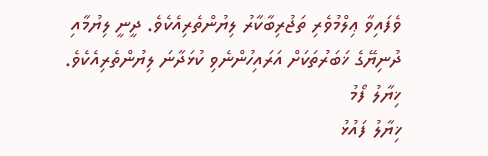ވެފައިވާ ޢިލްމުވެރި ތަޖުރިބާކާރު ލިޔުންތެރިއެކެވެ. ދީނީ ލިޔުމާއި ދުނިޔޭގެ ޚަބަރުތަކަށް އަރައިހުންނެވި ކުޅަދާނަ ލިޔުންތެރިއެކެވެ.
ޚިޔާލު ފޯމު
ޚިޔާލު ފައުޅު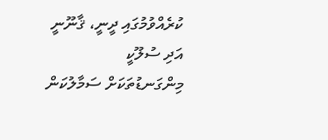ކުރެއްވުމުގައި ދީނީ، ޤާނޫނީ އަދި ސުލޫކީ މިންގަނޑުތަކަށް ސަމާލުކަން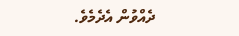ދެއްވުން އެދެމެވެ.